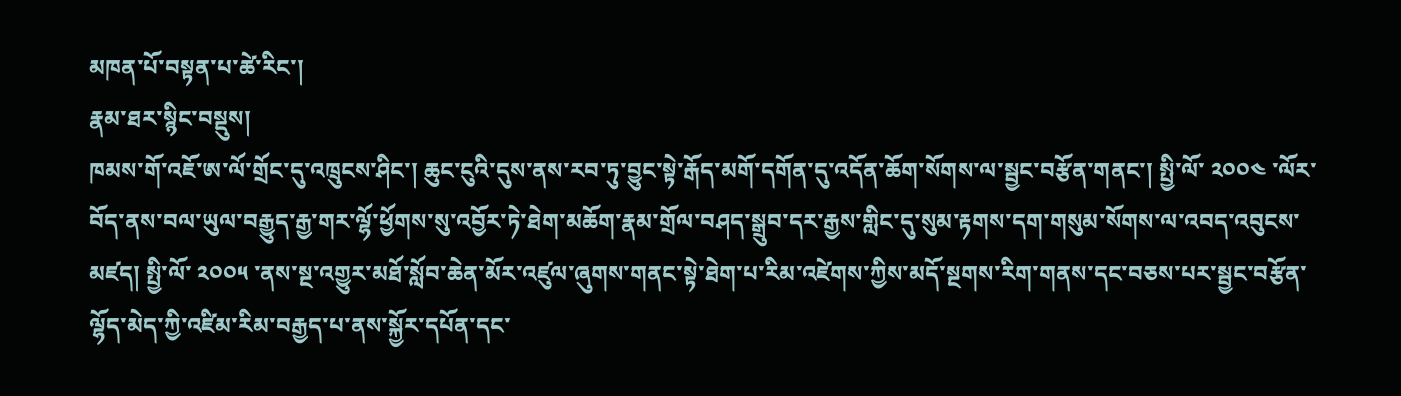མཁན་པོ་བསྟན་པ་ཚེ་རིང་།
རྣམ་ཐར་སྙིང་བསྡུས།
ཁམས་གོ་འཇོ་ཨ་ལོ་གྲོང་དུ་འཁྲུངས་ཤིང་། ཆུང་ངུའི་དུས་ནས་རབ་ཏུ་བྱུང་སྟེ་རྒོད་མགོ་དགོན་དུ་འདོན་ཆོག་སོགས་ལ་སྦྱང་བརྩོན་གནང་། སྤྱི་ལོ་ ༢༠༠༤ ་ལོར་བོད་ནས་བལ་ཡུལ་བརྒྱུད་རྒྱ་གར་ལྷོ་ཕྱོགས་སུ་འབྱོར་ཏེ་ཐེག་མཆོག་རྣམ་གྲོལ་བཤད་སྒྲུབ་དར་རྒྱས་གླིང་དུ་སུམ་རྟགས་དག་གསུམ་སོགས་ལ་འབད་འབུངས་མཛད། སྤྱི་ལོ་ ༢༠༠༥ ་ནས་སྔ་འགྱུར་མཐོ་སློབ་ཆེན་མོར་འཛུལ་ཞུགས་གནང་སྟེ་ཐེག་པ་རིམ་འཛེགས་ཀྱིས་མདོ་སྔགས་རིག་གནས་དང་བཅས་པར་སྦྱང་བརྩོན་ལྷོད་མེད་ཀྱི་འཛིམ་རིམ་བརྒྱད་པ་ནས་སྐྱོར་དཔོན་དང་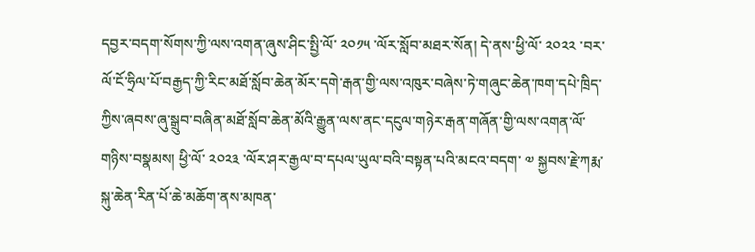དབྱར་བདག་སོགས་ཀྱི་ལས་འགན་ཞུས་ཤིང་སྤྱི་ལོ་ ༢༠༡༥ ་ལོར་སློབ་མཐར་སོན། དེ་ནས་ཕྱི་ལོ་ ༢༠༢༢ ་བར་ལོ་ངོ་ཧྲིལ་པོ་བརྒྱད་ཀྱི་རིང་མཐོ་སློབ་ཆེན་མོར་དགེ་རྒན་གྱི་ལས་འཁུར་བཞེས་ཏེ་གཞུང་ཆེན་ཁག་དཔེ་ཁྲིད་ཀྱིས་ཞབས་ཞུ་སྒྲུབ་བཞིན་མཐོ་སློབ་ཆེན་མོའི་རྒྱུན་ལས་ནང་དངུལ་གཉེར་རྒན་གཞོན་གྱི་ལས་འགན་ལོ་གཉིས་བསྣམས། ཕྱི་ལོ་ ༢༠༢༣ ་ལོར་ཤར་རྒྱལ་བ་དཔལ་ཡུལ་བའི་བསྟན་པའི་མངའ་བདག་ ༧ སྐྱབས་རྗེ་ཀརྨ་སྐུ་ཆེན་རིན་པོ་ཆེ་མཆོག་ནས་མཁན་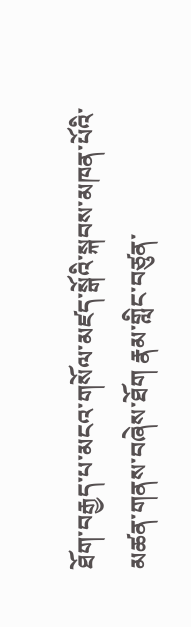ཐོག་བརྒྱད་པ་མངའ་གསོལ་མཛད་སྒོའི་སྐབས་མཁན་པོའི་མཚན་གནས་བཞེས་ཐོག རྣམ་གླིང་བཙུན་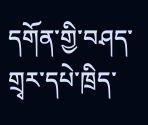དགོན་གྱི་བཤད་གྲྭར་དཔེ་ཁྲིད་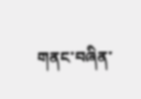གནང་བཞིན་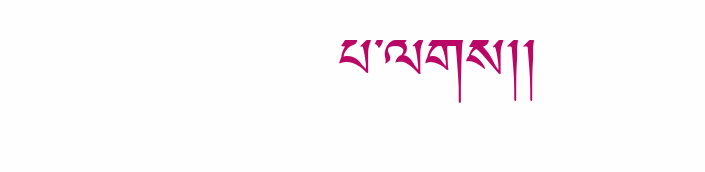པ་ལགས།།